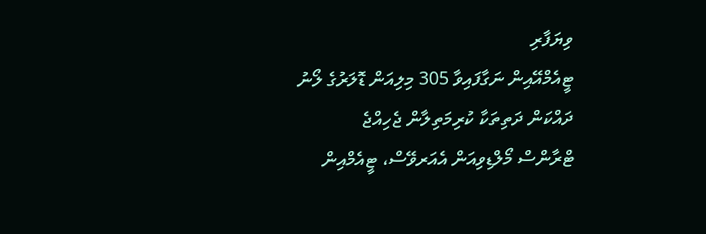ވިޔަފާރި
ޓީއެމްއޭއިން ނަގާފައިވާ 305 މިލިއަން ޑޮލަރުގެ ލޯނު ދައްކަން ދަތިތަކާ ކުރިމަތިލާން ޖެހިއްޖެ
ޓްރާންސް މޯލްޑިވިއަން އެއަރވޭސް، ޓީއެމްއިން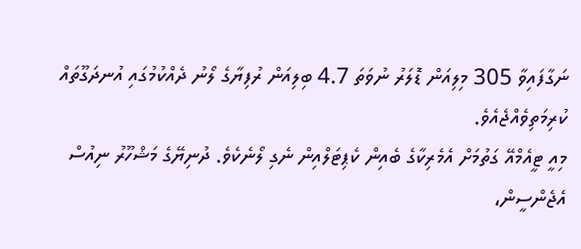ނަގާފައިވާ 305 މިލިއަން ޑޮލަރު ނުވަތަ 4.7 ބިލިއަން ރުފިޔާގެ ލޯނު ދެއްކުމުގައި އުނދަގޫތައް ކުރިމަތިވެއްޖެއެވެ.
މިއީ ޓީއެމްއޭ ގަތުމަށް އެމެރިކާގެ ބެއިން ކެޕިޓަލްއިން ނެގި ލޯނެކެވެ. ދުނިޔޭގެ މަޝްހޫރު ނިއުސް އެޖެންސީން،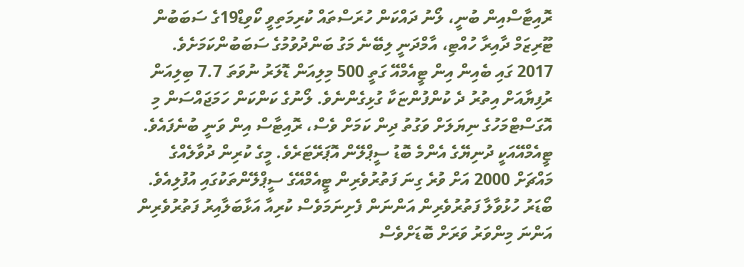ރޮއިޓާސްއިން ބުނީ، ލޯނު ދައްކަން ހުރަސްތައް ކުރިމަތިވީ ކޯވިޑް19ގެ ސަބަބުން ޓޫރިޒަމް ދާއިރާ ހުއްޓި، އާމްދަނީ ލިބޭނެ މަގު ބަންދުވުމުގެ ސަބަބުންކަމަށެވެ.
2017 ގައި ބެއިން އިން ޓީއެމްއޭ ގަތީ 500 މިލިއަން ޑޮލަރު ނުވަތަ 7.7 ބިލިއަން ރުފިޔާއަށް އިތުރު ދެ ކުންފުންޏަކާ ގުޅިގެންނެވެ. ލޯނުގެ ކަންކަން ހަމަޖައްސަން މި އޮގަސްޓްމަހުގެ ނިޔަލަށް ވަގުތު ދިން ކަމަށް ވެސް، ރޮއިޓާސް އިން ވަނީ ބުނެފައެވެ.
ޓީއެމްއޭއަކީ ދުނިޔޭގެ އެންމެ ބޮޑު ސީޕްލޭން އޮޕަރޭޓަރެވެ. މީގެ ކުރިން ދުވާލެއްގެ މައްޗަށް 2000 އަށް ވުރެ ގިނަ ފަތުރުވެރިން ޓީއެމްއޭގެ ސީޕްލޭންތަކުގައި އުފުލިއެވެ. ބޯޑަރު ހުޅުވާލާ ފަތުރުވެރިން އަންނަން ފެށިނަމަވެސް ކުރިއާ އަޅާބަލާއިރު ފަތުރުވެރިން އަންނަ މިންވަރު ވަރަށް ބޮޑަށްވެސް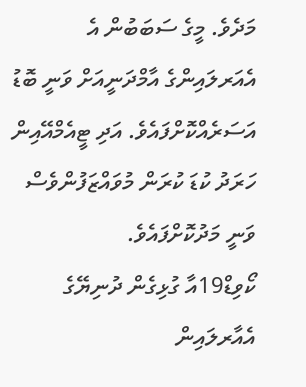މަދެވެ. މީގެ ސަބަބުން އެ އެއަރލައިންގެ އާމްދަނީއަށް ވަނީ ބޮޑު އަސަރެއްކޮށްފައެވެ. އަދި ޓީއެމްއޭއިން ހަރަދު ކުޑަ ކުރަން މުވައްޒަފުންވެސް ވަނީ މަދުކޮށްފައެވެ.
ކޯވިޑް19އާ ގުޅިގެން ދުނިޔޭގެ އެއާރލައިން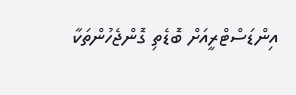އިންޑަސްޓްރީއަށް ބޮޑެތި ގޮންޖެހުންތަކާ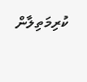ކުރިމަތިލާން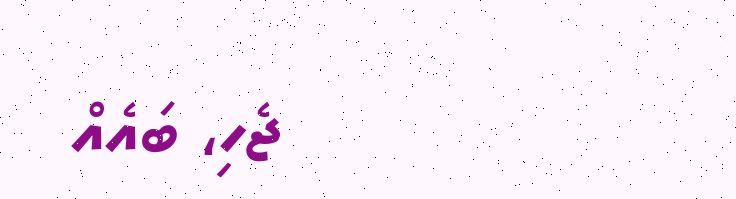ޖެހި، ބައެއް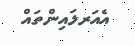އެއަރލައިންތައް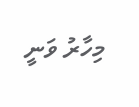މިހާރު ވަނީ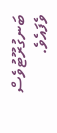ބަނގުރޫޓުވެސް ވެފައެވެ.